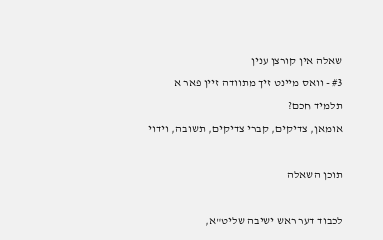שאלה אין קורצן ענין
#3 - וואס מיינט זיך מתוודה זיין פאר א תלמיד חכם?
אומאן, צדיקים, קברי צדיקים, תשובה, וידוי

תוכן השאלה

לכבוד דער ראש ישיבה שליט"א,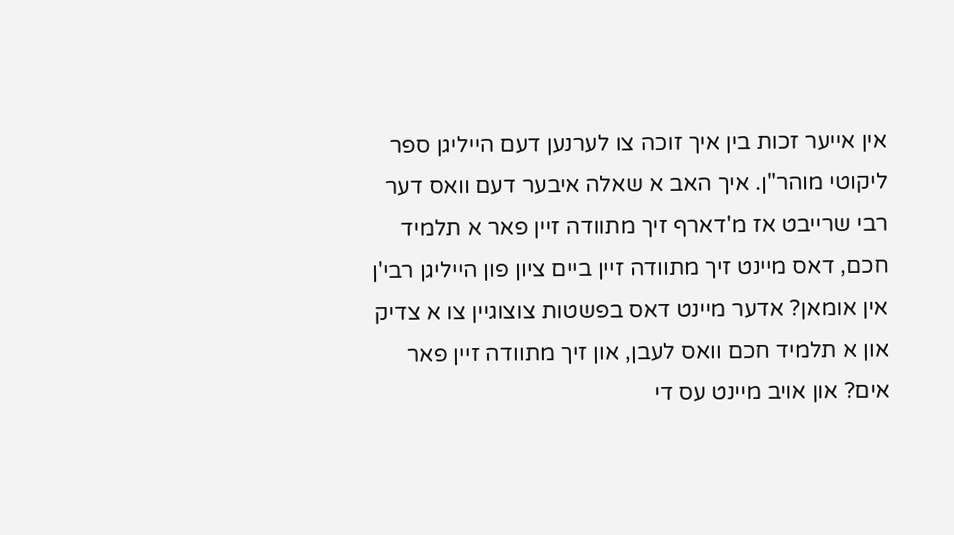אין אייער זכות בין איך זוכה צו לערנען דעם הייליגן ספר ליקוטי מוהר"ן. איך האב א שאלה איבער דעם וואס דער רבי שרייבט אז מ'דארף זיך מתוודה זיין פאר א תלמיד חכם, דאס מיינט זיך מתוודה זיין ביים ציון פון הייליגן רבי'ן אין אומאן? אדער מיינט דאס בפשטות צוצוגיין צו א צדיק און א תלמיד חכם וואס לעבן, און זיך מתוודה זיין פאר אים? און אויב מיינט עס די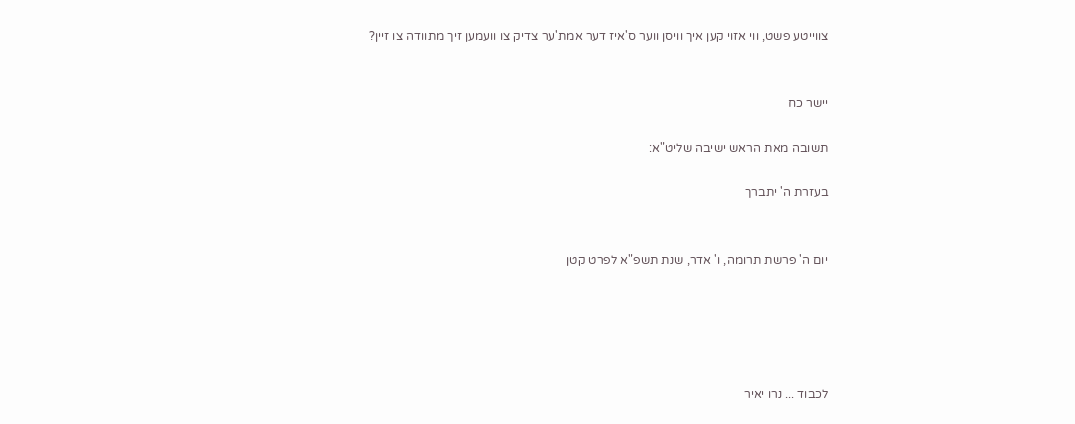צווייטע פשט, ווי אזוי קען איך וויסן ווער ס'איז דער אמת'ער צדיק צו וועמען זיך מתוודה צו זיין?


יישר כח

תשובה מאת הראש ישיבה שליט"א:

בעזרת ה' יתברך


יום ה' פרשת תרומה, ו' אדר, שנת תשפ"א לפרט קטן





לכבוד ... נרו יאיר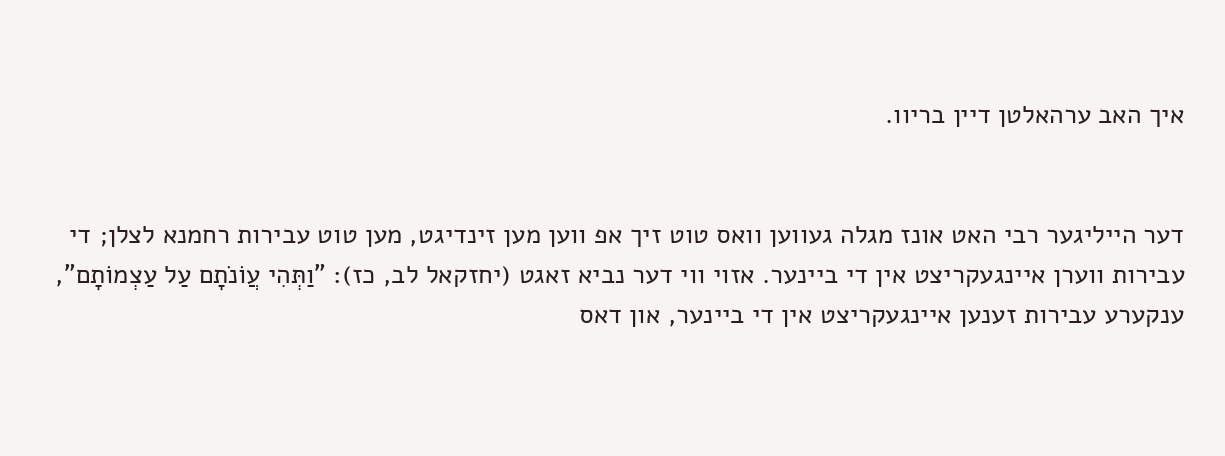איך האב ערהאלטן דיין בריוו.


דער הייליגער רבי האט אונז מגלה געווען וואס טוט זיך אפ ווען מען זינדיגט, מען טוט עבירות רחמנא לצלן; די עבירות ווערן איינגעקריצט אין די ביינער. אזוי ווי דער נביא זאגט (יחזקאל לב, כז): "וַתְּהִי עֲוֹנֹתָם עַל עַצְמוֹתָם", ענקערע עבירות זענען איינגעקריצט אין די ביינער, און דאס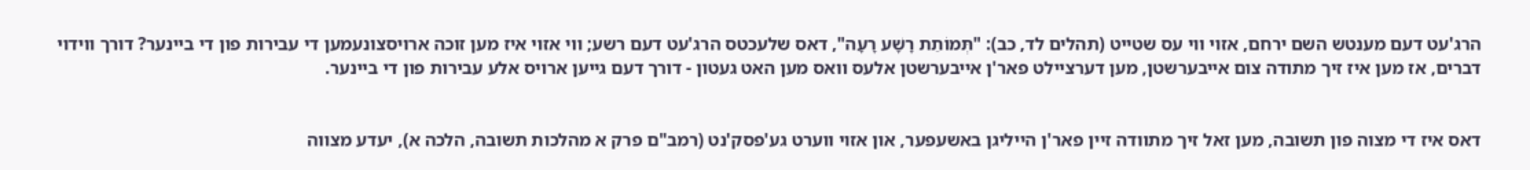הרג'עט דעם מענטש השם ירחם, אזוי ווי עס שטייט (תהלים לד, כב): "תְּמוֹתֵת רָשָׁע רָעָה", דאס שלעכטס הרג'עט דעם רשע; ווי אזוי איז מען זוכה ארויסצונעמען די עבירות פון די ביינער? דורך ווידוי דברים, אז מען איז זיך מתודה צום אייבערשטן, מען דערציילט פאר'ן אייבערשטן אלעס וואס מען האט געטון - דורך דעם גייען ארויס אלע עבירות פון די ביינער.


דאס איז די מצוה פון תשובה, מען זאל זיך מתוודה זיין פאר'ן הייליגן באשעפער, און אזוי ווערט גע'פסק'נט (רמב"ם פרק א מהלכות תשובה, הלכה א), יעדע מצווה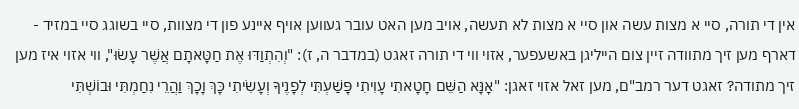אין די תורה, סיי א מצות עשה און סיי א מצות לא תעשה, אויב מען האט עובר געווען אויף איינע פון די מצוות, סיי בשוגג סיי במזיד - דארף מען זיך מתוודה זיין צום הייליגן באשעפער, אזוי ווי די תורה זאגט (במדבר ה, ז): "וְהִתְוַדּוּ אֶת חַטָּאתָם אֲשֶׁר עָשׂוּ", ווי אזוי איז מען זיך מתודה? זאגט דער רמב"ם, מען זאל אזוי זאגן: "אָנָּא הַשֵּׁם חָטָאתִי עָוִיתִי פָּשַׁעְתִּי לְפָנֶיךָ וְעָשִֹיתִי כָּךְ וָכָךְ וַהֲרֵי נִחַמְתִּי וּבוֹשְׁתִּי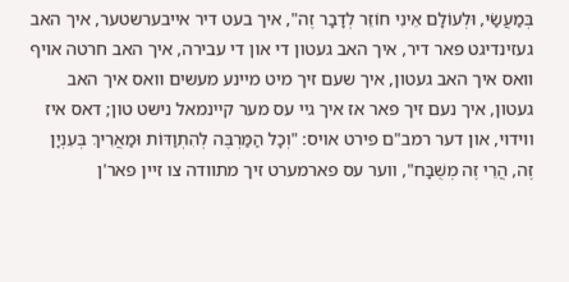בְּמַעֲשַׂי, וּלְעוֹלָם אֵינִי חוֹזֵר לְדָבָר זֶה", איך בעט דיר אייבערשטער, איך האב געזינדיגט פאר דיר, איך האב געטון די און די עבירה, איך האב חרטה אויף וואס איך האב געטון, איך שעם זיך מיט מיינע מעשים וואס איך האב געטון, איך נעם זיך פאר אז איך גיי עס מער קיינמאל נישט טון; דאס איז ווידוי, און דער רמב"ם פירט אויס: "וְכָל הַמַּרְבֶּה לְהִתְוַדּוֹת וּמַאֲרִיךְ בְּעִנְיָן זֶה, הֲרֵי זֶה מְשֻׁבָּח", ווער עס פארמערט זיך מתוודה צו זיין פאר'ן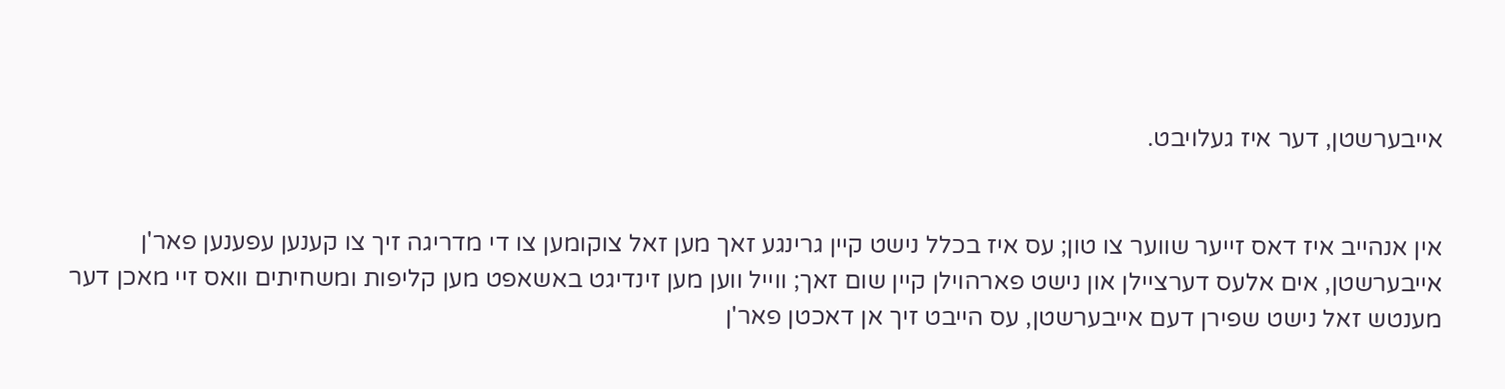אייבערשטן, דער איז געלויבט.


אין אנהייב איז דאס זייער שווער צו טון; עס איז בכלל נישט קיין גרינגע זאך מען זאל צוקומען צו די מדריגה זיך צו קענען עפענען פאר'ן אייבערשטן, אים אלעס דערציילן און נישט פארהוילן קיין שום זאך; ווייל ווען מען זינדיגט באשאפט מען קליפות ומשחיתים וואס זיי מאכן דער מענטש זאל נישט שפירן דעם אייבערשטן, עס הייבט זיך אן דאכטן פאר'ן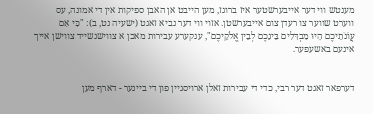מענטש ווי דער אייבערשטער איז ברוגז, מען הייבט אן האבן ספיקות אין די אמונה, עס ווערט שווער צו רעדן צום אייבערשטן. אזוי ווי דער נביא זאגט (ישעיה נט, ב): "כִּי אִם עֲוֹנֹתֵיכֶם הָיוּ מַבְדִּלִים בֵּינֵכֶם לְבֵין אֱלֹקֵיכֶם", ענקערע עבירות מאכן א צווישנשייד צווישן אייך אינעם באשעפער.


דערפאר זאגט דער רבי, כדי די עבירות זאלן ארויסגיין פון די ביינער - דארף מען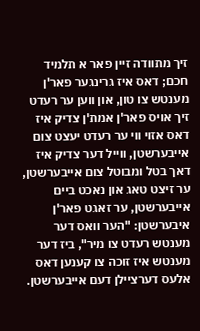זיך מתוודה זיין פאר א תלמיד חכם; דאס איז גרינגער פאר'ן מענטש צו טון, און ווען ער רעדט זיך אויס פאר'ן אמת'ן צדיק איז דאס אזוי ווי ער רעדט יעצט צום אייבערשטן, ווייל דער צדיק איז דאך בטל ומבוטל צום אייבערשטן, ער זיצט טאג און נאכט ביים אייבערשטן, ער זאגט פאר'ן איבערשטן: "הער וואס דער מענטש רעדט צו מיר", ביז דער מענטש איז זוכה צו קענען דאס אלעס דערציילן דעם אייבערשטן.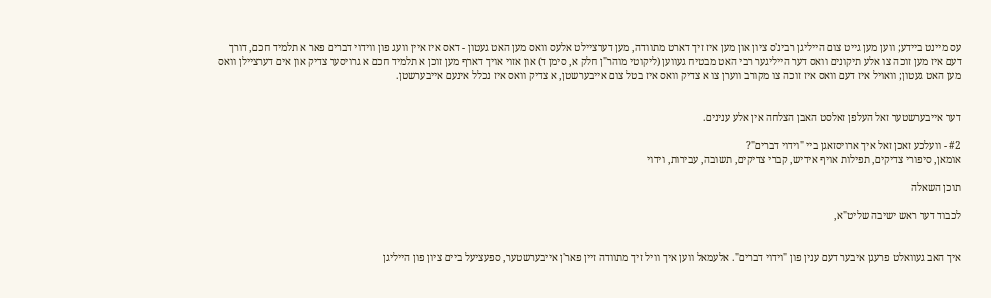עס מיינט ביידע; ווען מען גייט צום הייליגן רבינ'ס ציון און מען איז זיך דארט מתוודה, מען דערציילט אלעס וואס מען האט געטון - דאס איז איין וועג פון ווידוי דברים פאר א תלמיד חכם, דורך דעם איז מען זוכה צו אלע תיקונים וואס דער הייליגער רבי האט מבטיח געווען (ליקוטי מוהר"ן חלק א, סימן ד) און אזוי אויך דארף מען זוכן א תלמיד חכם א גרויסער צדיק און אים דערציילן וואס מען האט געטון; וואויל איז דעם וואס איז זוכה צו מקורב ווערן צו א צדיק וואס איז בטל צום אייבערשטן, א צדיק וואס איז נכלל אינעם אייבערשטן.


דער אייבערשטער זאל העלפן זאלסט האבן הצלחה אין אלע ענינים.

#2 - וועלכע זאכן זאל איך ארויסזאגן ביי "וידוי דברים"?
אומאן, סיפורי צדיקים, תפילות אויף אידיש, קברי צדיקים, תשובה, עבירות, וידוי

תוכן השאלה

לכבוד דער ראש ישיבה שליט"א,


איך האב געוואלט פרעגן איבער דעם ענין פון "וידוי דברים". אלעמאל ווען איך וויל זיך מתוודה זיין פאר'ן אייבערשטער, ספעציעל ביים ציון פון הייליגן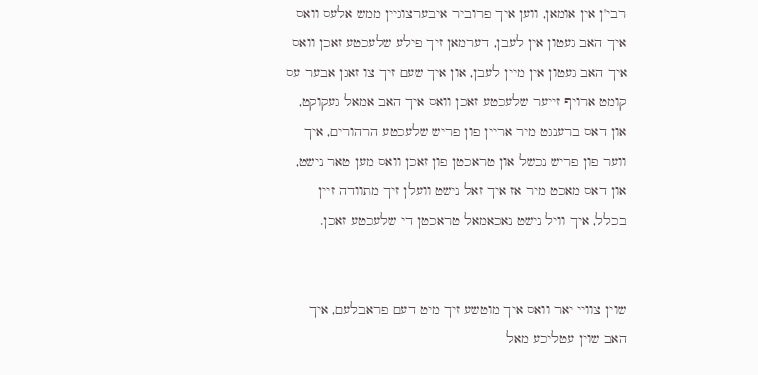רבי'ן אין אומאן, ווען איך פרוביר איבערצוגיין ממש אלעס וואס איך האב געטון אין לעבן, דערמאן זיך פילע שלעכטע זאכן וואס איך האב געטון אין מיין לעבן, און איך שעם זיך צו זאגן אבער עס קומט ארויף זייער שלעכטע זאכן וואס איך האב אמאל געקוקט, און דאס ברענגט מיר אריין פון פריש שלעכטע הרהורים, איך ווער פון פריש נכשל און טראכטן פון זאכן וואס מען טאר נישט, און דאס מאכט מיר אז איך זאל נישט וועלן זיך מתוודה זיין בכלל, איך וויל נישט נאכאמאל טראכטן די שלעכטע זאכן.


שוין צוויי יאר וואס איך מוטשע זיך מיט דעם פראבלעם, איך האב שוין עטליכע מאל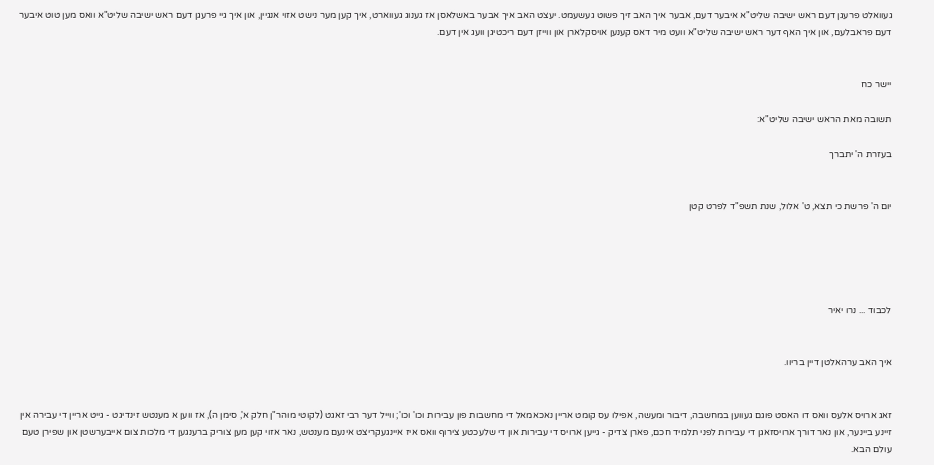געוואלט פרעגן דעם ראש ישיבה שליט"א איבער דעם, אבער איך האב זיך פשוט געשעמט. יעצט האב איך אבער באשלאסן אז גענוג געווארט, איך קען מער נישט אזוי אנגיין, און איך גיי פרעגן דעם ראש ישיבה שליט"א וואס מען טוט איבער דעם פראבלעם, און איך האף דער ראש ישיבה שליט"א וועט מיר דאס קענען אויסקלארן און ווייזן דעם ריכטיגן וועג אין דעם.


יישר כח

תשובה מאת הראש ישיבה שליט"א:

בעזרת ה' יתברך


יום ה' פרשת כי תצא, ט' אלול, שנת תשפ"ד לפרט קטן





לכבוד ... נרו יאיר


איך האב ערהאלטן דיין בריוו.


זאג ארויס אלעס וואס דו האסט פוגם געווען במחשבה, דיבור ומעשה, אפילו עס קומט אריין נאכאמאל די מחשבות פון עבירות וכו' וכו'; ווייל דער רבי זאגט (לקוטי מוהר"ן חלק א', סימן ה), אז ווען א מענטש זינדיגט - גייט אריין די עבירה אין זיינע ביינער, און נאר דורך ארויסזאגן די עבירות לפני תלמיד חכם, פארן צדיק - גייען ארויס די עבירות און די שלעכטע צירוף וואס איז איינגעקריצט אינעם מענטש, נאר אזוי קען מען צוריק ברענגען די מלכות צום אייבערשטן און שפירן טעם עולם הבא.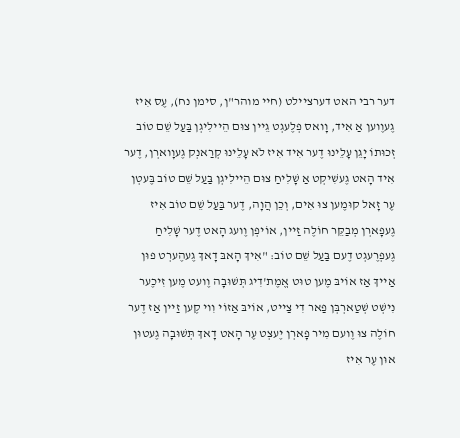דער רבי האט דערציילט (חיי מוהר"ן, סימן נח), עֶס אִיז גֶעוֶוען אַ אִיד, וָואס פְלֶעגְט גֵיין צוּם הֵיילִיגְן בַּעַל שֵׁם טוֹב זְכוּתוֹ יָגֵן עָלֵינוּ דֶער אִיד אִיז לֹא עָלֵינוּ קְרַאנְק גֶעוָוארְן, דֶער אִיד הָאט גֶעשִׁיקְט אַ שָׁלִיחַ צוּם הֵיילִיגְן בַּעַל שֵׁם טוֹב בֶּעטְן עֶר זָאל קוּמֶען צוּ אִים, וְכֵן הֲוָה, דֶער בַּעַל שֵׁם טוֹב אִיז גֶעפָארְן מְבַקֵּר חוֹלֶה זַיין, אוֹיפְן וֶועג הָאט דֶער שָׁלִיחַ גֶעפְרֶעגְט דֶעם בַּעַל שֵׁם טוֹב: "אִיךְ הָאבּ דָאךְ גֶעהֶערְט פוּן אַייךְ אַז אוֹיבּ מֶען טוּט אֱמֶת'דִיג תְּשׁוּבָה וֶועט מֶען זִיכֶער נִישְׁט שְׁטַארְבְּן פַאר דִי צַייט, אוֹיבּ אַזוֹי וִוי קֶען זַיין אַז דֶער חוֹלֶה צוּ וֶועם מִיר פָארְן יֶעצְט עֶר הָאט דָאךְ תְּשׁוּבָה גֶעטוּן אוּן עֶר אִיז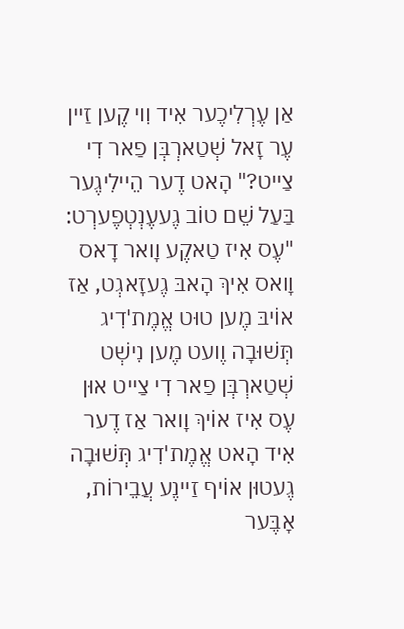אַן עֶרְלִיכֶער אִיד וִוי קֶען זַיין עֶר זָאל שְׁטַארְבְּן פַאר דִי צַייט?" הָאט דֶער הֵיילִיגֶער בַּעַל שֵׁם טוֹב גֶעעֶנְטְפֶערְט: "עֶס אִיז טַאקֶע וָואר דָאס וָואס אִיךְ הָאבּ גֶעזָאגְט, אַז אוֹיבּ מֶען טוּט אֱמֶת'דִיג תְּשׁוּבָה וֶועט מֶען נִישְׁט שְׁטַארְבְּן פַאר דִי צַייט אוּן עֶס אִיז אוֹיךְ וָואר אַז דֶער אִיד הָאט אֱמֶת'דִיג תְּשׁוּבָה גֶעטוּן אוֹיף זַיינֶע עֲבֵירוֹת, אָבֶּער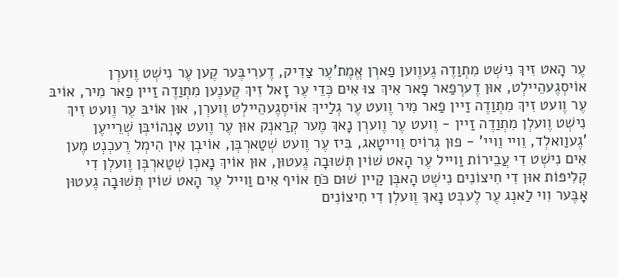עֶר הָאט זִיךְ נִישְׁט מִתְוַדֶה גֶעוֶוען פַארְן אֱמֶת'עֶר צַדִיק, דֶערִיבֶּער קֶען עֶר נִישְׁט וֶוערְן אוֹיסְגֶעהֵיילְט, אוּן דֶערְפַאר פָאר אִיךְ צוּ אִים כְּדֵי עֶר זָאל זִיךְ קֶענֶען מִתְוַדֶה זַיין פַאר מִיר, אוֹיבּ עֶר וֶועט זִיךְ מִתְוַדֶה זַיין פַאר מִיר וֶועט עֶר גְלַייךְ אוֹיסְגֶעהֵיילְט וֶוערְן, אוּן אוֹיבּ עֶר וֶועט זִיךְ נִישְׁט וֶועלְן מִתְוַדֶה זַיין - וֶועט עֶר וֶוערְן נָאךְ מֶער קְרַאנְק אוּן עֶר וֶועט אָנְהוֹיבְּן שְׁרֵייעֶן 'גֶעוַואלְד, וֵויי וֵויי' - פוּן גְרוֹיס וֵוייטָאג, בִּיז עֶר וֶועט שְׁטַארְבְּן, אוֹיבְן אִין הִימְל רֶעכְנְט מֶען אִים נִישְׁט דִי עֲבֵירוֹת וַוייל עֶר הָאט שׁוֹין תְּשׁוּבָה גֶעטוּן, אוּן אוֹיךְ נָאכְן שְׁטַארְבְּן וֶועלְן דִי קְלִיפּוֹת אוּן דִי חִיצוֹנִים נִישְׁט הָאבְּן קַיין שׁוּם כֹּחַ אוֹיף אִים וַוייל עֶר הָאט שׁוֹין תְּשׁוּבָה גֶעטוּן אָבֶּער וִוי לַאנְג עֶר לֶעבְּט נָאךְ וֶועלְן דִי חִיצוֹנִים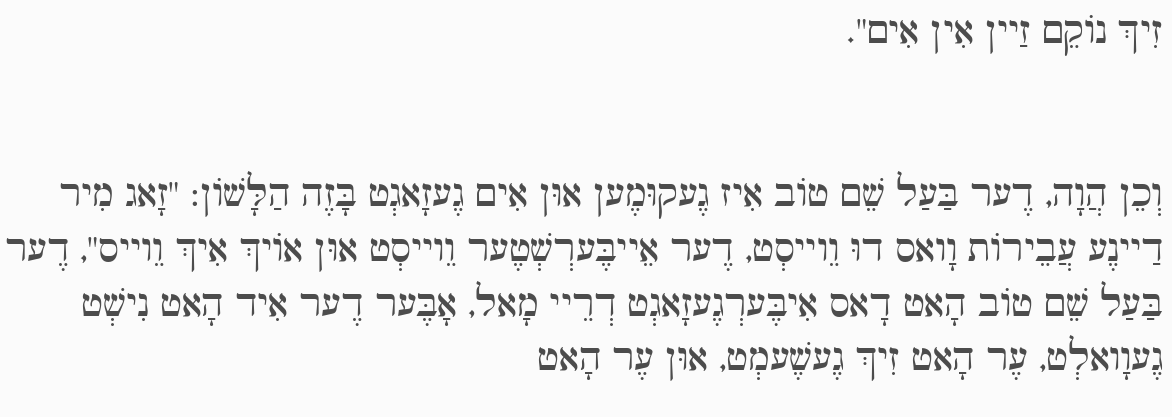זִיךְ נוֹקֵם זַיין אִין אִים".


וְכֵן הֲוָה, דֶער בַּעַל שֵׁם טוֹב אִיז גֶעקוּמֶען אוּן אִים גֶעזָאגְט בָּזֶה הַלָּשׁוֹן: "זָאג מִיר דַיינֶע עֲבֵירוֹת וָואס דוּ וֵוייסְט, דֶער אֵייבֶּערְשְׁטֶער וֵוייסְט אוּן אוֹיךְ אִיךְ וֵוייס", דֶער בַּעַל שֵׁם טוֹב הָאט דָאס אִיבֶּערְגֶעזָאגְט דְרֵיי מָאל, אָבֶּער דֶער אִיד הָאט נִישְׁט גֶעוָואלְט, עֶר הָאט זִיךְ גֶעשֶׁעמְט, אוּן עֶר הָאט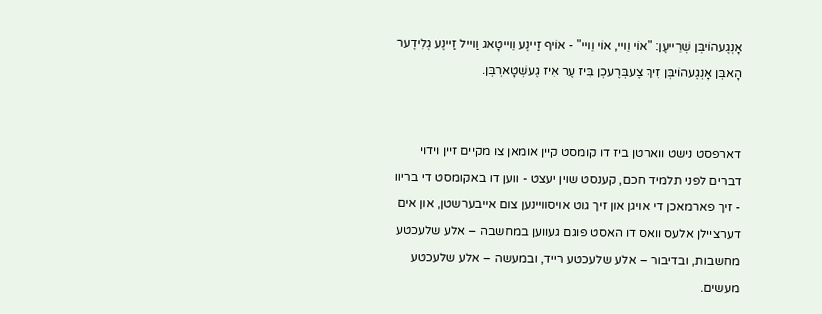אָנְגֶעהוֹיבְּן שְׁרֵייעֶן: "אוֹי וֵויי, אוֹי וֵויי" - אוֹיף זַיינֶע וֵוייטָאג וַוייל זַיינֶע גְלִידֶער הָאבְּן אָנְגֶעהוֹיבְּן זִיךְ צֶעבְּרֶעכְן בִּיז עֶר אִיז גֶעשְׁטָארְבְּן.


דארפסט נישט ווארטן ביז דו קומסט קיין אומאן צו מקיים זיין וידוי דברים לפני תלמיד חכם, קענסט שוין יעצט - ווען דו באקומסט די בריוו - זיך פארמאכן די אויגן און זיך גוט אויסוויינען צום אייבערשטן, און אים דערציילן אלעס וואס דו האסט פוגם געווען במחשבה – אלע שלעכטע מחשבות, ובדיבור – אלע שלעכטע רייד, ובמעשה – אלע שלעכטע מעשים.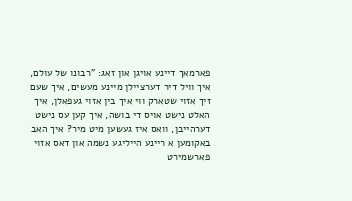פארמאך דיינע אויגן און זאג: "רבונו של עולם, איך וויל דיר דערציילן מיינע מעשים, איך שעם זיך אזוי שטארק ווי איך בין אזוי געפאלן, איך האלט נישט אויס די בושה, איך קען עס נישט דערהייבן, וואס איז געשען מיט מיר? איך האב באקומען א ריינע הייליגע נשמה און דאס אזוי פארשמירט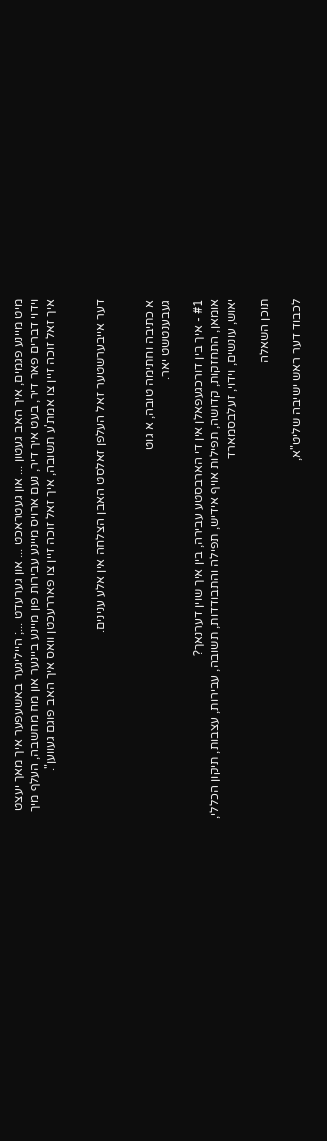מיט מיינע פגמים, איך האב געטון ... און געטראכט ... און גערעדט ...; הייליגער באשעפער איך מאך יעצט וידוי דברים פאר דיר, בעט איך דיר, נעם ארויס מיינע עבירות פון מיינע ביינער און מח מחשבה, העלף מיך איך זאל זוכה זיין צו אמת'ע תשובה, איך זאל זוכה זיין צו פאררעכטן וואס איך האב פוגם געווען".


דער אייבערשטער זאל העלפן זאלסט האבן הצלחה אין אלע ענינים.


א כתיבה וחתימה טובה, א גוט
געבענטשט יאר.

#1 - איך בין דורכגעפאלן אין די הארבסטע עבירה, בין איך שוין דערנאך?
אומאן, התחזקות, קדושה, תפילות אויף אידיש, תפילה והתבודדות, תשובה, עבירות, עצבות, תיקון הכללי, יאוש, עונשים, וידוי, זעלבסמארד

תוכן השאלה

לכבוד דער ראש ישיבה שליט"א,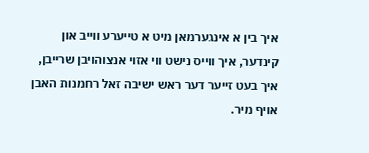איך בין א אינגערמאן מיט א טייערע ווייב און קינדער, איך ווייס נישט ווי אזוי אנצוהויבן שרייבן, איך בעט זייער דער ראש ישיבה זאל רחמנות האבן אויף מיר.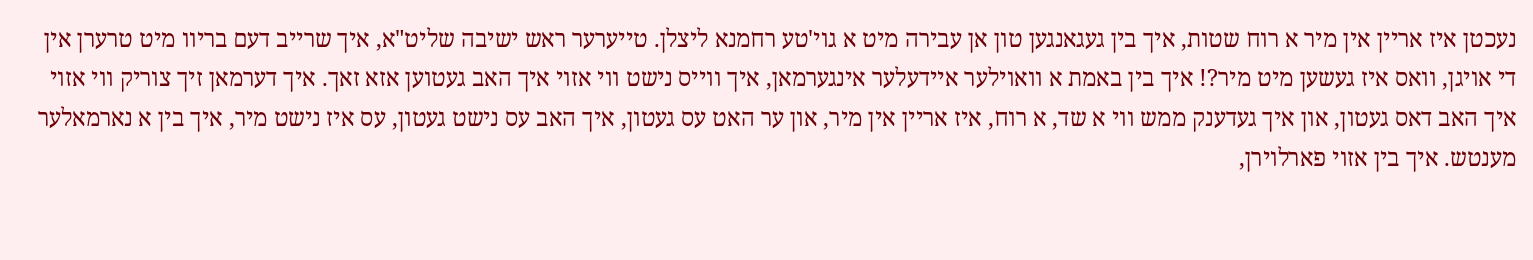נעכטן איז אריין אין מיר א רוח שטות, איך בין געגאנגען טון אן עבירה מיט א גוי'טע רחמנא ליצלן. טייערער ראש ישיבה שליט"א, איך שרייב דעם בריוו מיט טרערן אין די אויגן, וואס איז געשען מיט מיר?! איך בין באמת א וואוילער איידעלער אינגערמאן, איך ווייס נישט ווי אזוי איך האב געטוען אזא זאך. איך דערמאן זיך צוריק ווי אזוי איך האב דאס געטון, און איך געדענק ממש ווי א שד, א רוח, איז אריין אין מיר, און ער האט עס געטון, איך האב עס נישט געטון, עס איז נישט מיר, איך בין א נארמאלער מענטש. איך בין אזוי פארלוירן,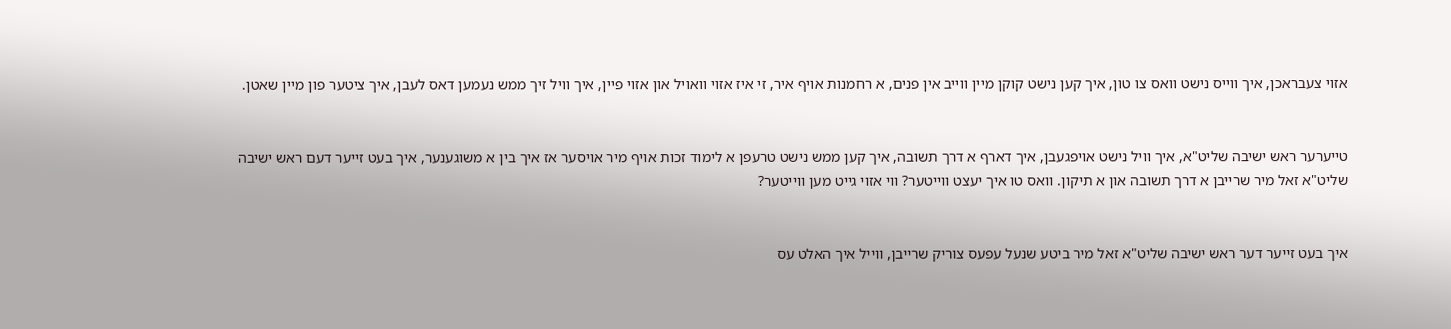אזוי צעבראכן, איך ווייס נישט וואס צו טון, איך קען נישט קוקן מיין ווייב אין פנים, א רחמנות אויף איר, זי איז אזוי וואויל און אזוי פיין, איך וויל זיך ממש נעמען דאס לעבן, איך ציטער פון מיין שאטן.


טייערער ראש ישיבה שליט"א, איך וויל נישט אויפגעבן, איך דארף א דרך תשובה, איך קען ממש נישט טרעפן א לימוד זכות אויף מיר אויסער אז איך בין א משוגענער, איך בעט זייער דעם ראש ישיבה שליט"א זאל מיר שרייבן א דרך תשובה און א תיקון. וואס טו איך יעצט ווייטער? ווי אזוי גייט מען ווייטער?


איך בעט זייער דער ראש ישיבה שליט"א זאל מיר ביטע שנעל עפעס צוריק שרייבן, ווייל איך האלט עס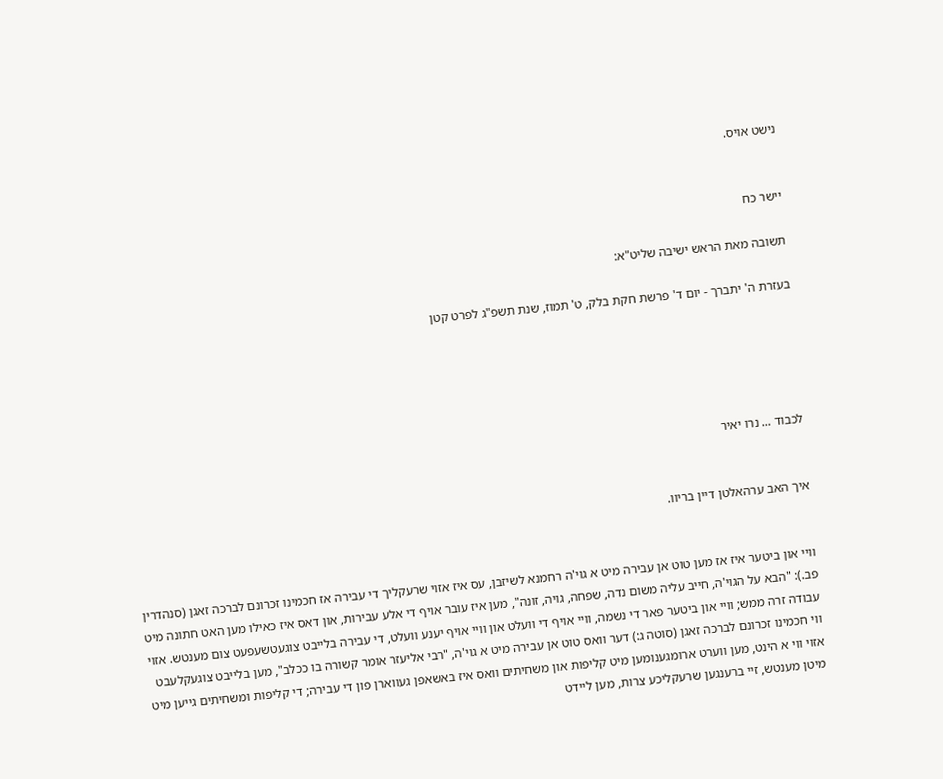נישט אויס.


יישר כח

תשובה מאת הראש ישיבה שליט"א:

בעזרת ה' יתברך - יום ד' פרשת חקת בלק, ט' תמוז, שנת תשפ"ג לפרט קטן





לכבוד ... נרו יאיר


איך האב ערהאלטן דיין בריוו.


וויי און ביטער איז אז מען טוט אן עבירה מיט א גוי'ה רחמנא לשיזבן, עס איז אזוי שרעקליך די עבירה אז חכמינו זכרונם לברכה זאגן (סנהדרין פב.): "הבא על הגוי'ה, חייב עליה משום נדה, שפחה, גויה, זונה", מען איז עובר אויף די אלע עבירות, און דאס איז כאילו מען האט חתונה מיט עבודה זרה ממש; וויי און ביטער פאר די נשמה, וויי אויף די וועלט און וויי אויף יענע וועלט, די עבירה בלייבט צוגעטשעפעט צום מענטש. אזוי ווי חכמינו זכרונם לברכה זאגן (סוטה ג:) דער וואס טוט אן עבירה מיט א גוי'ה, "רבי אליעזר אומר קשורה בו ככלב", מען בלייבט צוגעקלעבט אזוי ווי א הינט, מען ווערט ארומגענומען מיט קליפות און משחיתים וואס איז באשאפן געווארן פון די עבירה; די קליפות ומשחיתים גייען מיט מיטן מענטש, זיי ברענגען שרעקליכע צרות, מען ליידט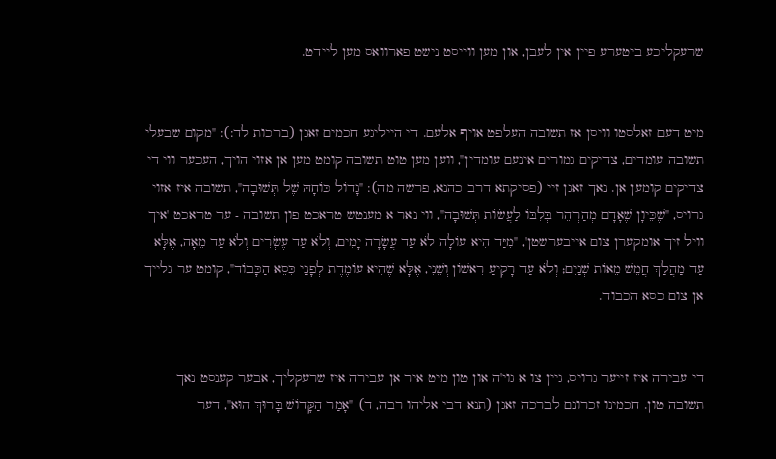שרעקליכע ביטערע פיין אין לעבן, און מען ווייסט נישט פארוואס מען ליידט.


מיט דעם זאלסטו וויסן אז תשובה העלפט אויף אלעם. די הייליגע חכמים זאגן (ברכות לד:): "מקום שבעלי תשובה עומדים, צדיקים גמורים אינעם עומדין", ווען מען טוט תשובה קומט מען אן אזוי הויך, העכער ווי די צדיקים קומען אן. נאך זאגן זיי (פסיקתא דרב כהנא, פרשה מה): "גָדוֹל כּוֹחָהּ שֶׁל תְּשׁוּבָה", תשובה איז אזוי גרויס, "שֶׁכֵּיוָן שֶׁאָדָם מְהַרְהֵר בְּלִבּוֹ לַעֲשֹוֹת תְּשׁוּבָה", ווי נאר א מענטש טראכט פון תשובה - ער טראכט 'איך וויל זיך אומקערן צום אייבערשטן', "מִיַּד הִיא עוֹלָה לֹא עַד עֲשָֹרָה יָמִים, וְלֹא עַד עֶשְֹרִים וְלֹא עַד מֵאָה, אֶלָּא עַד מַהֲלַךְ חֲמֵשׁ מֵאוֹת שְׁנַיִם; וְלֹא עַד רָקִיעַ רִאשׁוֹן וְשֵׁנִי, אֶלָּא שֶׁהִיא עוֹמֶדֶת לְפָנַי כִּסֵא הַכָּבוֹד", קומט ער גלייך אן צום כסא הכבוד.


די עבירה איז זייער גרויס, גיין צו א גוי'ה און טון מיט איר אן עבירה איז שרעקליך, אבער קענסט נאך תשובה טון. חכמינו זכרונם לברכה זאגן (תנא דבי אליהו רבה, ד) "אָמַר הַקָּדוֹשׁ בָּרוּךְ הוּא", דער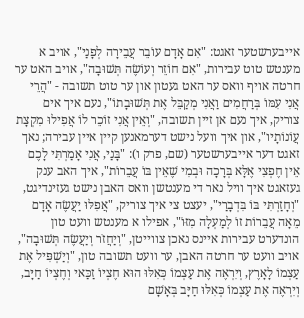אייבערשטער זאגט: "אִם אָדָם עוֹבֵר עֲבֵירָה לְפָנַי", אויב א מענטש טוט עבירות, "אִם חוֹזֵר וְעוֹשֶׂה תְּשׁוּבָה", אויב האט ער חרטה אויף וואס ער האט געטון און ער טוט תשובה - "הֲרֵי אֲנִי עִמּוֹ בְּרַחֲמִים וַאֲנִי מְקַבֵּל אֶת תְּשׁוּבָתוֹ", נעם איך אים צוריק, איך נעם אן זיין תשובה, "וְאֵין אֲנִי זוֹכֵר לוֹ אֲפִילוּ מִקְצָת עֲוֹנוֹתָיו", און איך וועל נישט דערמאנען קיין איין עבירה; נאך זאגט דער אייבערשטער (שם, פרק ו): "בָּנַי, אֲנִי אָמַרְתִּי לָכֶם אֵין חֶפְצִי אֶלָּא בְּרָכָה וּבְמִי שֶׁאֵין בּוֹ עֲבֵרוֹת", איך האב ענק געזאגט איך וויל נאר די מענטשן וואס האבן נישט געזינדיגט, "וְחָזַרְתִּי בּוֹ בִּדְבָרַי", יעצט צי איך צוריק, "אֲפִלּוּ יַעֲשֶׂה אָדָם מֵאָה עֲבֵרוֹת זוֹ לְמַעְלָה מִזּוֹ", אפילו א מענטש וועט טון הונדערט עבירות איינס נאכן צווייטן, "וְיַחֲזֹר וְיַעֲשֶׂה תְּשׁוּבָה", אויב וועט ער חרטה האבן, ער וועט תשובה טון, "וְיַשְׁפִּיל אֶת עַצְמוֹ לָאָרֶץ, וְיִרְאֶה אֶת עַצְמוֹ כְּאִלּוּ הוּא חֶצְיוֹ זַכַּאי וְחֶצְיוֹ חַיָּב, וְיִרְאֶה אֶת עַצְמוֹ כְּאִלּוּ חַיָּב בְּאָשָׁם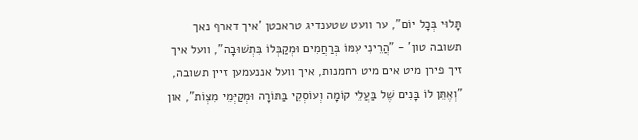תָּלוּי בְּכָל יוֹם", ער וועט שטענדיג טראכטן 'איך דארף נאך תשובה טון' - "הֲרֵינִי עִמּוֹ בְּרַחֲמִים וּמְקַבְּלוֹ בִּתְשׁוּבָה", וועל איך זיך פירן מיט אים מיט רחמנות, איך וועל אננעמען זיין תשובה, "וְאֶתֵּן לוֹ בָּנִים שֶׁל בַּעֲלֵי קוֹמָה וְעוֹסְקֵי בַּתּוֹרָה וּמְקַיְּמֵי מִצְוֹת", און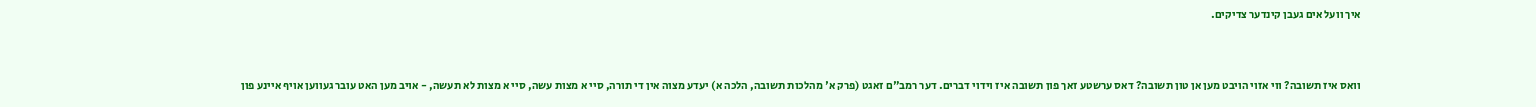איך וועל אים געבן קינדער צדיקים.


וואס איז תשובה? ווי אזוי הויבט מען אן טון תשובה? דאס ערשטע זאך פון תשובה איז וידוי דברים. דער רמב"ם זאגט (פרק א' מהלכות תשובה, הלכה א) יעדע מצוה אין די תורה, סיי א מצות עשה, סיי א מצות לא תעשה, - אויב מען האט עובר געווען אויף איינע פון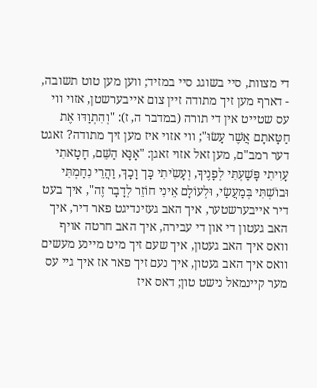די מצוות, סיי בשוגג סיי במזיד; ווען מען טוט תשובה, - דארף מען זיך מתודה זיין צום אייבערשטן, אזוי ווי עס שטייט אין די תורה (במדבר ה, ז): "וְהִתְוַדּוּ אֶת חַטָּאתָם אֲשֶׁר עָשׂוּ"; ווי אזוי איז מען זיך מתודה? זאגט דער רמב"ם, מען זאל אזוי זאגן: "אָנָּא הַשֵּׁם, חָטָאתִי עָוִיתִי פָּשַׁעְתִּי לְפָנֶיךָ, וְעָשִֹיתִי כָּך וָכָךְ, וַהֲרֵי נִחַמְתִּי וּבוֹשְׁתִּי בְּמַעֲשַׂי, וּלְעוֹלָם אֵינִי חוֹזֵר לְדָבָר זֶה", איך בעט דיר אייבערשטער, איך האב געזינדיגט פאר דיר, איך האב געטון די און די עבירה, איך האב חרטה אויף וואס איך האב געטון, איך שעם זיך מיט מיינע מעשים וואס איך האב געטון, איך נעם זיך פאר אז איך גיי עס מער קיינמאל נישט טון; דאס איז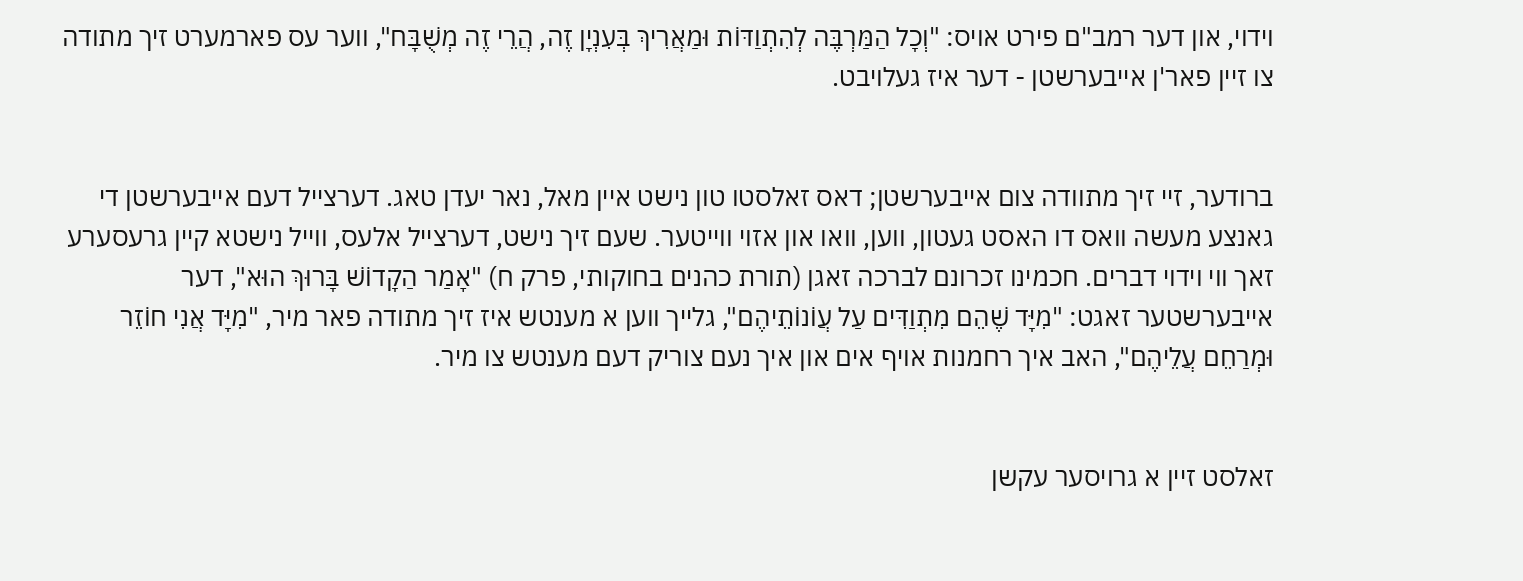וידוי, און דער רמב"ם פירט אויס: "וְכָל הַמַּרְבֶּה לְהִתְוַדּוֹת וּמַאֲרִיךְ בְּעִנְיָן זֶה, הֲרֵי זֶה מְשֻׁבָּח", ווער עס פארמערט זיך מתודה צו זיין פאר'ן אייבערשטן - דער איז געלויבט.


ברודער, זיי זיך מתוודה צום אייבערשטן; דאס זאלסטו טון נישט איין מאל, נאר יעדן טאג. דערצייל דעם אייבערשטן די גאנצע מעשה וואס דו האסט געטון, ווען, וואו און אזוי ווייטער. שעם זיך נישט, דערצייל אלעס, ווייל נישטא קיין גרעסערע זאך ווי וידוי דברים. חכמינו זכרונם לברכה זאגן (תורת כהנים בחוקותי, פרק ח) "אָמַר הַקָדוֹשׁ בָּרוּךְ הוּא", דער אייבערשטער זאגט: "מִיָּד שֶׁהֵם מִתְוַדִּים עַל עֲוֹנוֹתֵיהֶם", גלייך ווען א מענטש איז זיך מתודה פאר מיר, "מִיָּד אֲנִי חוֹזֵר וּמְרַחֵם עֲלֵיהֶם", האב איך רחמנות אויף אים און איך נעם צוריק דעם מענטש צו מיר.


זאלסט זיין א גרויסער עקשן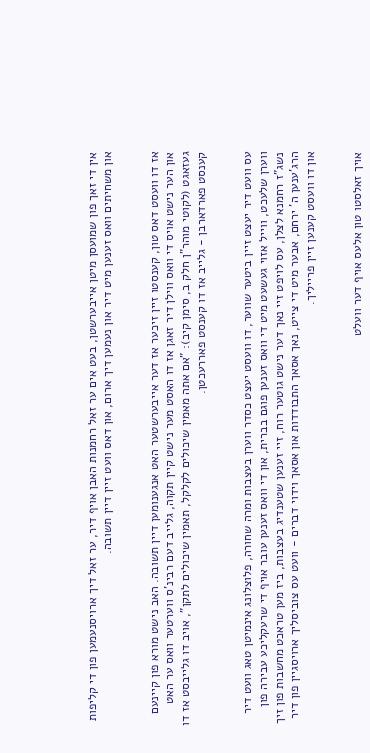אין די זאך פון שמועסן מיטן אייבערשטן, בעט אים ער זאל רחמנות האבן אויף דיר, ער זאל דיך ארויסנעמען פון די קליפות און משחיתים וואס זענען מיט דיר און נעמען דיך ארום, און דאס וועט זיין דיין תשובה.


אז דו וועסט דאס טון, קענסטו זיין זיכער אז דער אייבערשטער האט אנגענומען דיין תשובה. האב נישט מורא פון קיינעם און הער נישט אויס די וואס ווילן דיר זאגן אז דו האסט מער נישט קיין תקוה, גלייב דעם רבינ'ס ווערטער וואס ער האט געזאגט (לקוטי מוהר"ן חלק ב, סימן קיב): "אם אתה מאמין שיכולים לקלקל, תאמין שיכולים לתקן", אויב דו גלייבסט אז דו קענסט פארדארבן - גלייב אז דו קענסט פאררעכטן.


עס וועט דיר יעצט זיין ביטער שווער, דו וועסט יעצט כסדר ווערן בעצבות ומרה שחורה, פלוצלונג אינמיטן טאג וועט דיר ווערן שלעכט, ווייל אזוי געשעט מיט די וואס זענען פוגם בברית, און די וואס זענען עובר אויף די שרעקליכע עבירה פון נשג"ז רחמנא לצלן, עס לויפט זיי נאך דער נישט גוטער רוח, זיי זענען שטענדיג בעצבות, ביז מען טראכט מחשבות פון זיך הרג'ענען ה' ירחם, אבער מיט די צייט, נאך אסאך התבודדות און אסאך וידוי דברים - וועט עס צוביסליך ארויסגיין פון דיר און דו וועסט קענען זיין פרייליך.


אויך זאלסטו טון אלעס אויף דער וועלט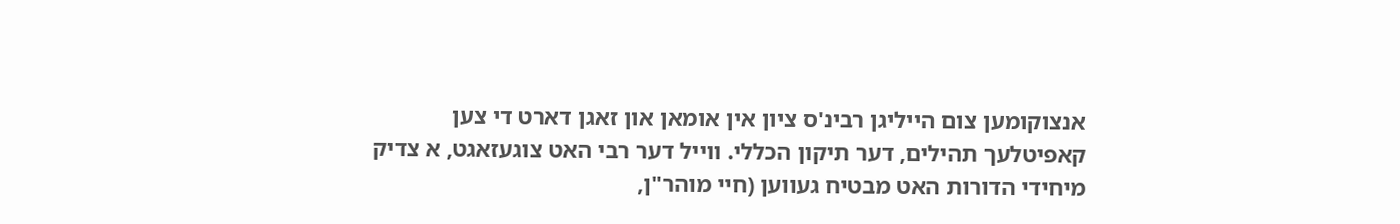אנצוקומען צום הייליגן רבינ'ס ציון אין אומאן און זאגן דארט די צען קאפיטלעך תהילים, דער תיקון הכללי. ווייל דער רבי האט צוגעזאגט, א צדיק מיחידי הדורות האט מבטיח געווען (חיי מוהר"ן,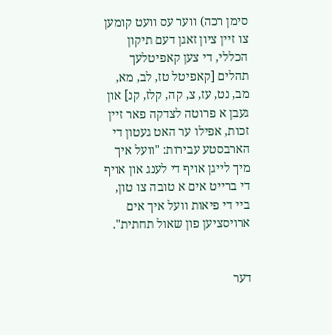סימן רכה) ווער עס וועט קומען צו זיין ציון זאגן דעם תיקון הכללי, די צען קאפיטלעך תהלים [קאפיטל טז, לב, מא, מב, נט, עז, צ, קה, קלז, קנ] און געבן א פרוטה לצדקה פאר זיין זכות, אפילו ער האט געטון די הארבסטע עבירות: "וועל איך מיך לייגן אויף די לענג און אויף די ברייט אים א טובה צו טון, ביי די פיאות וועל איך אים ארויסציען פון שאול תחתית".


דער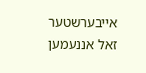אייבערשטער זאל אננעמען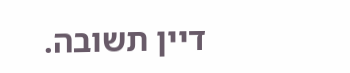דיין תשובה.